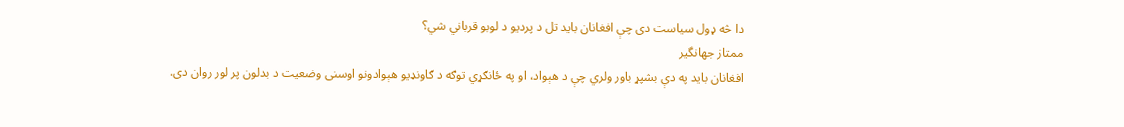دا څه ډول سیاست دی چې افغانان باید تل د پردیو د لوبو قرباني شي؟
ممتاز جهانگير
افغانان باید په دې بشپړ باور ولري چې د هېواد، او په ځانګړي توګه د ګاونډیو هېوادونو اوسنی وضعیت د بدلون پر لور روان دی.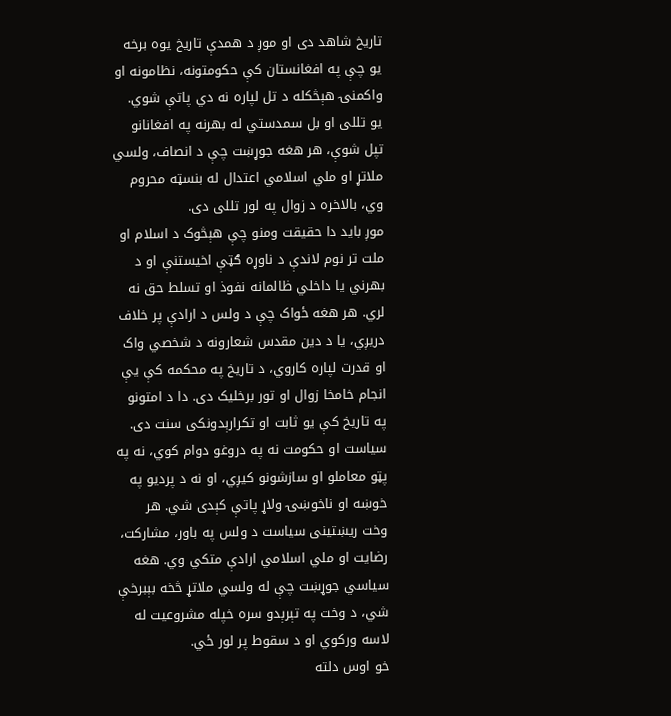تاریخ شاهد دی او موږ د همدې تاریخ یوه برخه یو چې په افغانستان کې حکومتونه، نظامونه او واکمنۍ هېڅکله د تل لپاره نه دي پاتې شوي. یو تللی او بل سمدستي له بهرنه په افغانانو تپل شوې، هر هغه جوړښت چې د انصاف، ولسي ملاتړ او ملي اسلامي اعتدال له بنسټه محروم وي، بالاخره د زوال په لور تللی دی.
موږ باید دا حقیقت ومنو چې هېڅوک د اسلام او ملت تر نوم لاندې د ناوړه ګټې اخیستنې او د بهرني یا داخلي ظالمانه نفوذ او تسلط حق نه لري. هر هغه ځواک چې د ولس د ارادې پر خلاف دریږي، یا د دین مقدس شعارونه د شخصي واک او قدرت لپاره کاروي، د تاریخ په محکمه کې یې انجام خامخا زوال او تور برخلیک دی. دا د امتونو په تاریخ کې یو ثابت او تکرارېدونکی سنت دی.
سیاست او حکومت نه په دروغو دوام کوي، نه په پټو معاملو او سازشونو کیږي، او نه د پردیو په خوښه او ناخوښۍ ولاړ پاتې کېدی شي. هر وخت ریښتینی سیاست د ولس په باور، مشارکت، رضایت او ملي اسلامي ارادې متکي وي. هغه سیاسي جوړښت چې له ولسي ملاتړ څخه بېبرخې شي، د وخت په تېرېدو سره خپله مشروعیت له لاسه ورکوي او د سقوط پر لور ځي.
خو اوس دلته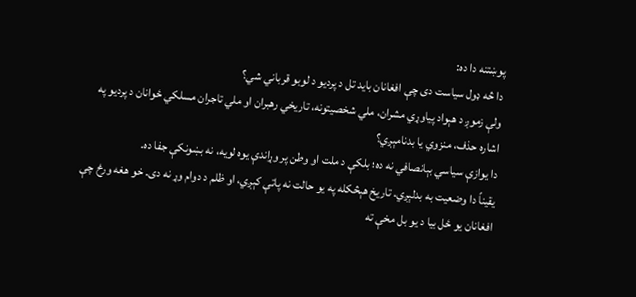پوښتنه دا ده:
دا څه ډول سیاست دی چې افغانان باید تل د پردیو د لوبو قرباني شي؟
ولې زموږ د هېواد پیاوړي مشران، ملي شخصیتونه، تاریخي رهبران او ملي تاجران مسلکي ځوانان د پردیو په اشاره حذف، منزوي یا بدنامېږي؟
دا یوازې سیاسي بېانصافي نه ده؛ بلکې د ملت او وطن پر وړاندې یوه لويه، نه بښونکې جفا ده.
یقیناً دا وضعیت به بدلېږي. تاریخ هېڅکله په یو حالت نه پاتې کېږي، او ظلم د دوام وړ نه دی. خو هغه ورځ چې افغانان یو ځل بیا د یو بل مخې ته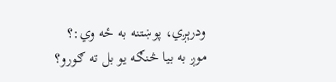ودرېږي، پوښتنه به ځه وي:؟
موږ به بیا څنګه یو بل ته ګورو؟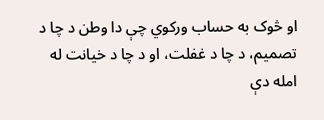او څوک به حساب ورکوي چې دا وطن د چا د تصمیم، د چا د غفلت، او د چا د خیانت له امله دې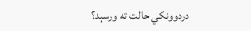دردوونکي حالت ته ورسېد؟